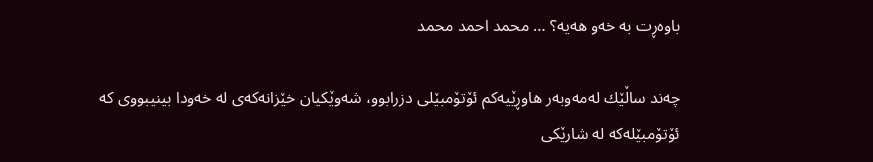باوەڕت بە خەو هەیە؟ … محمد احمد محمد

چەند ساڵێك لەمەوبەر هاوڕێیەکم ئۆتۆمبێلی دزرابوو، شەوێکیان خێزانەکەی لە خەودا بینیبووی کە ئۆتۆمبێلەکە لە شارێکی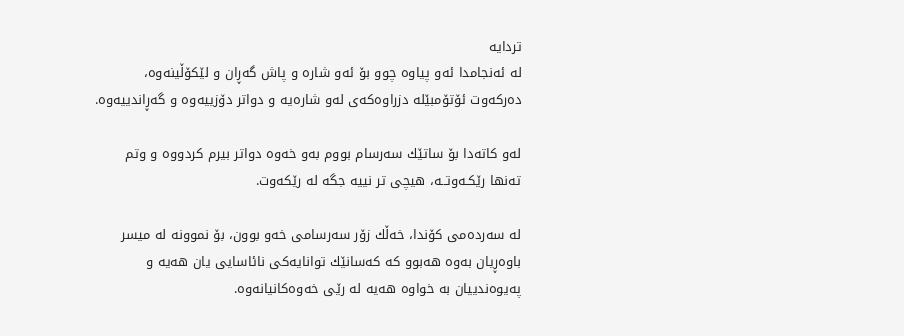تردایە
لە ئەنجامدا ئەو پیاوە چوو بۆ ئەو شارە و پاش گەڕان و لێکۆڵینەوە، دەرکەوت ئۆتۆمبێلە دزراوەکەی لەو شارەیە و دواتر دۆزییەوە و گەڕاندییەوە.

لەو کاتەدا بۆ ساتێك سەرسام بووم بەو خەوە دواتر بیرم کردووە و وتم تەنها رێکـەوتــە، هیچی تر نییە جگە لە رێکەوت.

لە سەردەمی کۆندا، خەڵك زۆر سەرسامی خەو بوون، بۆ نموونە لە میسر باوەڕیان بەوە هەبوو کە کەسانێك توانایەکی نائاسایی یان هەیە و پەیوەندییان بە خواوە هەیە لە رێی خەوەکانیانەوە.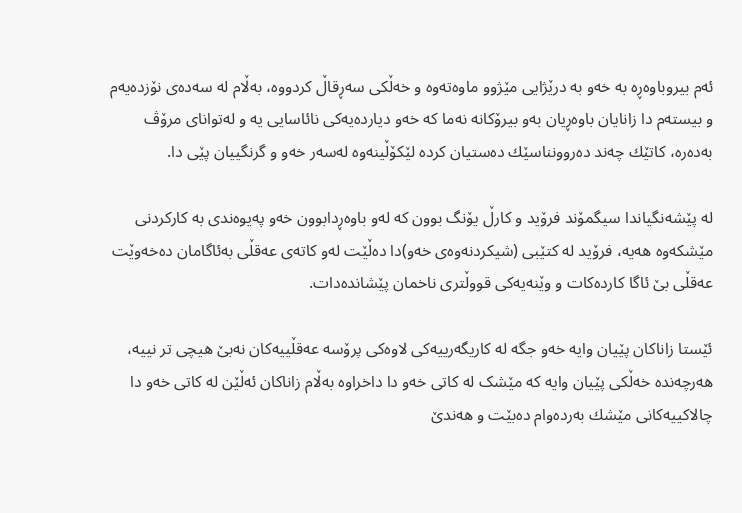ئەم بیروباوەڕە بە خەو بە درێژایی مێژوو ماوەتەوە و خەڵکی سەڕقاڵ کردووە، بەڵام لە سەدەی نۆزدەیەم و بیستەم دا زانایان باوەڕیان بەو بیرۆکانە نەما کە خەو دیاردەیەکی نائاسایی یە و لەتوانای مرۆڤ بەدەرە، کاتێك چەند دەروونناسێك دەستیان کردە لێکۆڵینەوە لەسەر خەو و گرنگییان پێی دا.

لە پێشەنگیاندا سیگمۆند فرۆید و کارڵ یۆنگ بوون کە لەو باوەڕدابوون خەو پەیوەندی بە کارکردنی مێشکەوە هەیە، فرۆید لە کتێبی (شیکردنەوەی خەو)دا دەڵێت لەو کاتەی عەقڵی بەئاگامان دەخەوێت عەقڵی بێ ئاگا کاردەکات و وێنەیەکی قووڵتری ناخمان پێشاندەدات.

ئێستا زاناکان پێیان وایە خەو جگە لە کاریگەرییەکی لاوەکی پرۆسە عەقڵییەکان نەبێ هیچی تر نییە، هەرچەندە خەڵکی پێیان وایە کە مێشک لە کاتی خەو دا داخراوە بەڵام زاناکان ئەڵێن لە کاتی خەو دا چالاکییەکانی مێشك بەردەوام دەبێت و هەندێ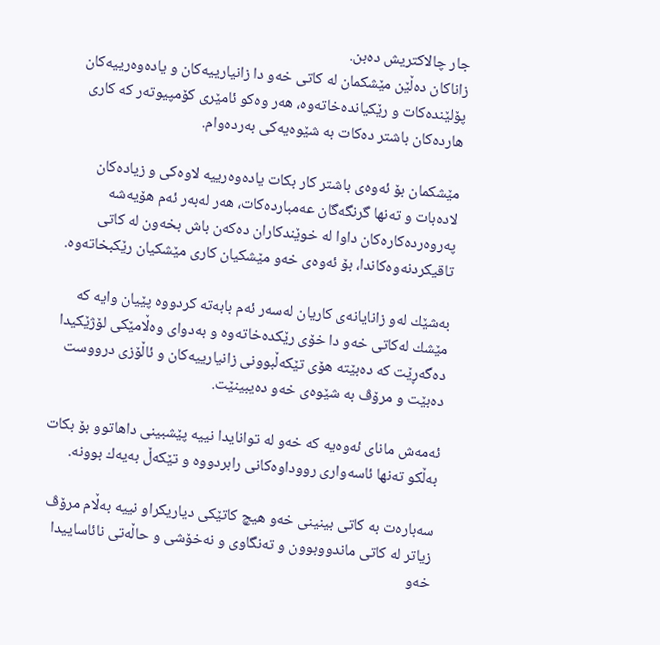جار چالاکتریش دەبن.
زاناکان دەڵێن مێشکمان لە کاتی خەو دا زانیارییەکان و یادەوەرییەکان پۆلێندەکات و رێکیاندەخاتەوە، هەر وەکو ئامێری کۆمپیوتەر کە کاری هاردەکان باشتر دەکات بە شێوەیەکی بەردەوام.

مێشکمان بۆ ئەوەی باشتر کار بکات یادەوەرییە لاوەکی و زیادەکان لادەبات و تەنها گرنگەگان عەمباردەکات، هەر لەبەر ئەم هۆیەشە پەروەردەکارەکان داوا لە خوێندکاران دەکەن باش بخەون لە کاتی تاقیکردنەوەکاندا، بۆ ئەوەی خەو مێشکیان کاری مێشکیان رێکبخاتەوە.

بەشێك لەو زانایانەی کاریان لەسەر ئەم بابەتە کردووە پێیان وایە کە مێشك لەکاتی خەو دا خۆی رێکدەخاتەوە و بەدوای وەڵامێکی لۆژێکیدا دەگەڕێت کە دەبێتە هۆی تێکەڵبوونی زانیارییەکان و ئاڵۆزی درووست دەبێت و مرۆڤ بە شێوەی خەو دەیبینێت.

ئەمەش مانای ئەوەیە کە خەو لە توانایدا نییە پێشبینی داهاتوو بۆ بکات بەڵکو تەنها ئاسەواری رووداوەکانی رابردووە و تێکەڵ بەیەك بوونە.

سەبارەت بە کاتی بینینی خەو هیچ کاتێکی دیاریکراو نییە بەڵام مرۆڤ زیاتر لە کاتی ماندووبوون و تەنگاوی و نەخۆشی و حاڵەتی نائاساییدا خەو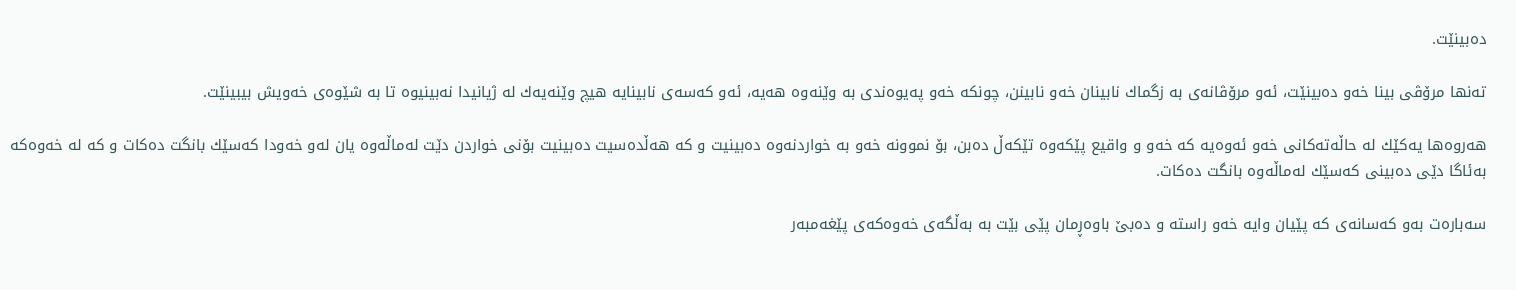دەبینێت.

تەنها مرۆڤی بینا خەو دەبینێت، ئەو مرۆڤانەی بە زگماك نابینان خەو نابینن، چونکە خەو پەیوەندی بە وێنەوە هەیە، ئەو کەسەی نابینایە هیچ وێنەیەك لە ژیانیدا نەبینیوە تا بە شێوەی خەویش بیبینێت.

هەروەها یەکێك لە حاڵەتەکانی خەو ئەوەیە کە خەو و واقیع پێکەوە تێکەڵ دەبن، بۆ نموونە خەو بە خواردنەوە دەبینیت و کە هەڵدەسیت دەبینیت بۆنی خواردن دێت لەماڵەوە یان لەو خەودا کەسێك بانگت دەکات و کە لە خەوەکە بەئاگا دێی دەبینی کەسێك لەماڵەوە بانگت دەکات.

سەبارەت بەو کەسانەی کە پێیان وایە خەو راستە و دەبێ باوەڕمان پێی بێت بە بەڵگەی خەوەکەی پێغەمبەر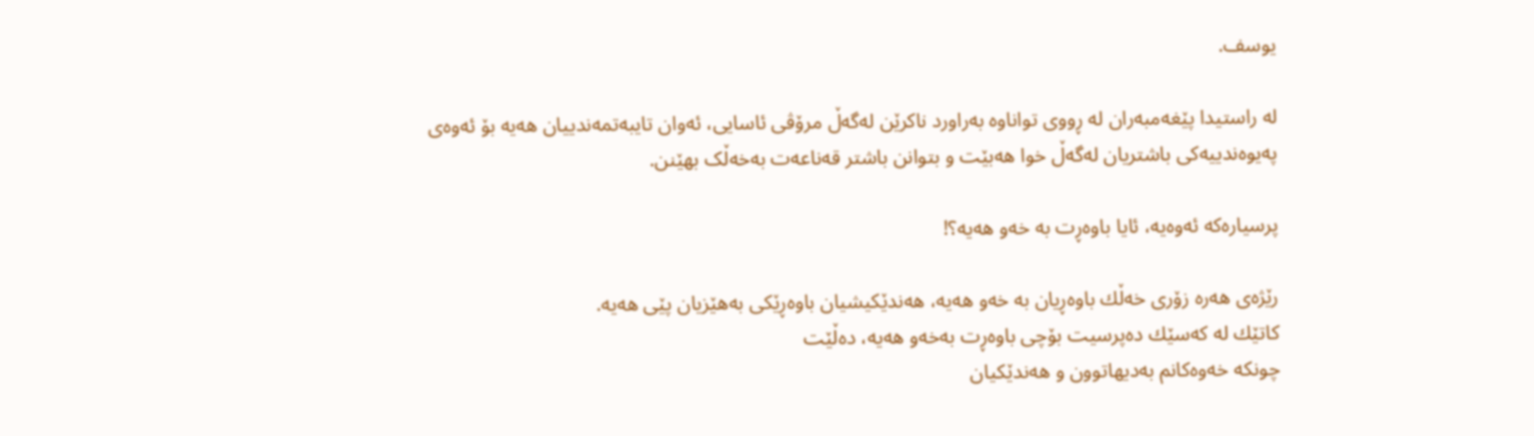یوسف.

لە راستیدا پێغەمبەران لە ڕووی تواناوە بەراورد ناکرێن لەگەڵ مرۆڤی ئاسایی، ئەوان تایبەتمەندییان هەیە بۆ ئەوەی پەیوەندییەکی باشتریان لەگەڵ خوا هەبێت و بتوانن باشتر قەناعەت بەخەڵک بهێنن.

پرسیارەکە ئەوەیە، ئایا باوەڕت بە خەو هەیە؟!

رێژەی هەرە زۆری خەڵك باوەڕیان بە خەو هەیە، هەندێکیشیان باوەڕێکی بەهێزیان پێی هەیە.
کاتێك لە کەسێك دەپرسیت بۆچی باوەڕت بەخەو هەیە، دەڵێت
چونکە خەوەکانم بەدیهاتوون و هەندێکیان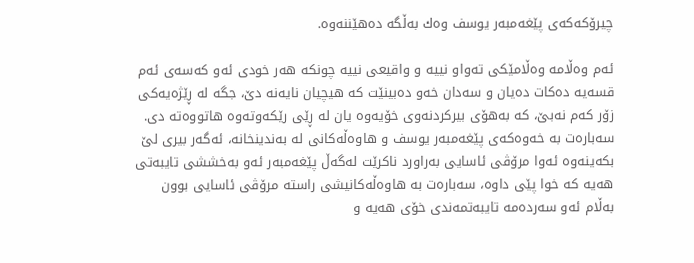چیرۆکەکەی پێغەمبەر یوسف وەك بەڵگە دەهێننەوە.

ئەم وەڵامە وەڵامێکی تەواو نییە و واقیعی نییە چونکە هەر خودی ئەو کەسەی ئەم قسەیە دەکات دەیان و سەدان خەو دەبینێت کە هیچیان نایەنە دێ، جگە لە ڕێژەیەکی زۆر کەم نەبێ، کە بەهۆی بیرکردنەوی خۆیەوە یان لە ڕێی رێکەوتەوە هاتووەتە دی.
سەبارەت بە خەوەکەی پێغەمبەر یوسف و هاوەڵەکانی لە بەندینخانە، ئەگەر بیری لێ بکەینەوە ئەوا مرۆڤی ئاسایی بەراورد ناکرێت لەگەڵ پێغەمبەر ئەو بەخششی تایبەتی هەیە کە خوا پێی داوە، سەبارەت بە هاوەڵەکانیشی راستە مرۆڤی ئاسایی بوون بەڵام ئەو سەردەمە تایبەتمەندی خۆی هەیە و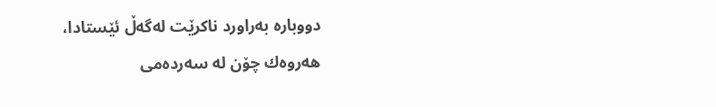دووبارە بەراورد ناکرێت لەگەڵ ئێستادا، هەروەك چۆن لە سەردەمی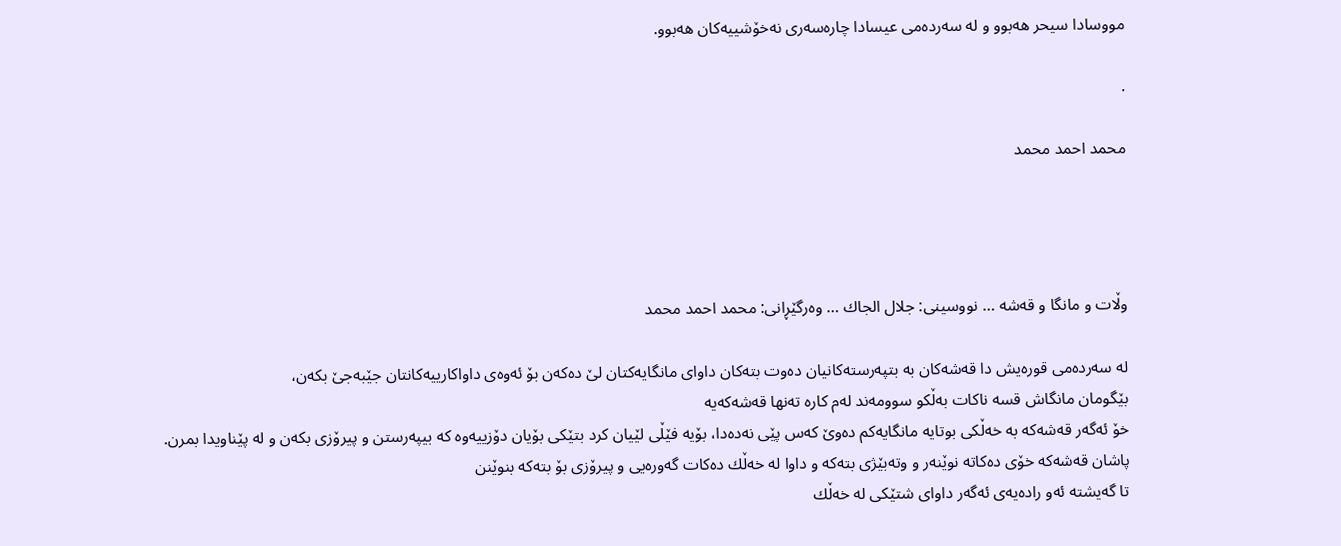مووسادا سیحر هەبوو و لە سەردەمی عیسادا چارەسەری نەخۆشییەکان هەبوو.

.

محمد احمد محمد




وڵات و مانگا و قەشە … نووسینی: جلال الجاك … وەرگێڕانی: محمد احمد محمد

لە سەردەمی قورەیش دا قەشەکان بە بتپەرستەکانیان دەوت بتەکان داوای مانگایەکتان لێ دەکەن بۆ ئەوەی داواکارییەکانتان جێبەجێ بکەن،
بێگومان مانگاش قسە ناکات بەڵکو سوومەند لەم کارە تەنها قەشەکەیە
خۆ ئەگەر قەشەکە بە خەڵکی بوتایە مانگایەکم دەوێ کەس پێی نەدەدا، بۆیە فێڵی لێیان کرد بتێکی بۆیان دۆزییەوە کە بیپەرستن و پیرۆزی بکەن و لە پێناویدا بمرن.
پاشان قەشەکە خۆی دەکاتە نوێنەر و وتەبێژی بتەکە و داوا لە خەڵك دەکات گەورەیی و پیرۆزی بۆ بتەکە بنوێنن
تا گەیشتە ئەو رادەیەی ئەگەر داوای شتێکی لە خەڵك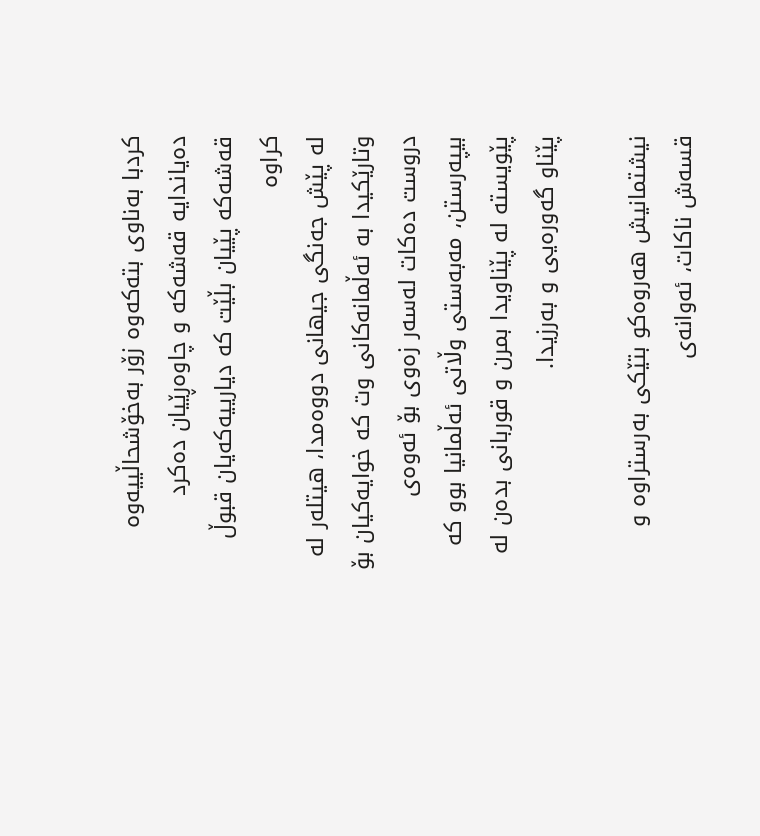کردبا بەناوی بتەکەوە زۆر بەخۆشحاڵییەوە دەیاندایە قەشەکە و چاوەڕێیان دەکرد قەشەکە پێیان بڵێت کە دیارییەکەیان قبوڵ کراوە
لە پێش جەنگی جیهانی دووەمدا، هیتلەر لە وتارێکیدا بە ئەڵمانەکانی وت کە خوایەکیان بۆ دروست دەکات لەسەر زەوی بۆ ئەوەی بیپەرستن، مەبەستی وڵاتی ئەڵمانیا بوو کە پێویستە لە پێناویدا بمرن و قوربانی بدەن لە پێناو گەورەیی و بەرزیدا.

نیشتمانیش هەروەکو بتێکی بەرستراوە و قسەش ناکات، ئەوانەی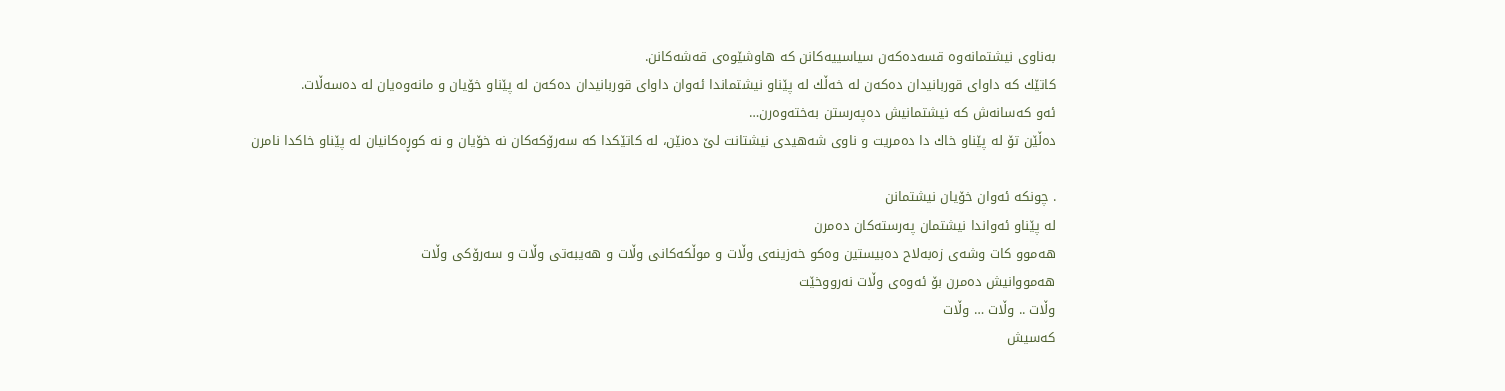بەناوی نیشتمانەوە قسەدەکەن سیاسییەکانن کە هاوشێوەی قەشەکانن.
کاتێك کە داوای قوربانیدان دەکەن لە خەڵك لە پێناو نیشتماندا ئەوان داوای قوربانیدان دەکەن لە پێناو خۆیان و مانەوەیان لە دەسەڵات.
ئەو کەسانەش کە نیشتمانیش دەپەرستن بەختەوەرن…
دەڵێن تۆ لە پێناو خاك دا دەمریت و ناوی شەهیدی نیشتانت لێ دەنێن، لە کاتێکدا کە سەرۆکەکان نە خۆیان و نە کوڕەکانیان لە پێناو خاکدا نامرن

. چونکە ئەوان خۆیان نیشتمانن
لە پێناو ئەواندا نیشتمان پەرستەکان دەمرن
هەموو کات وشەی زەبەلاح دەبیستین وەکو خەزینەی وڵات و موڵکەکانی وڵات و هەیبەتی وڵات و سەرۆکی وڵات
هەمووانیش دەمرن بۆ ئەوەی وڵات نەرووخێت
وڵات .. وڵات … وڵات
کەسیش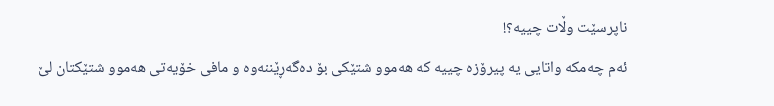ناپرسێت وڵات چییە؟!
ئەم چەمکە واتایی یە پیرۆزە چییە کە هەموو شتێكی بۆ دەگەڕێننەوە و مافی خۆیەتی هەموو شتێکتان لێ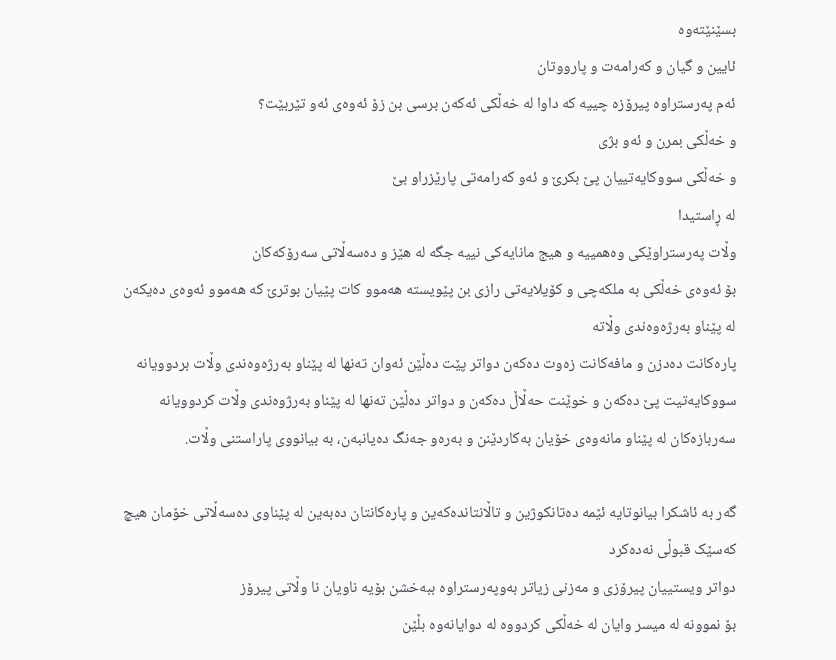بسێنێتەوە
ئایین و گیان و کەرامەت و پارووتان
ئەم پەرستراوە پیرۆزە چییە کە داوا لە خەڵکی ئەکەن برسی بن زۆ ئەوەی ئەو تێربێت؟
و خەڵکی بمرن و ئەو بژی
و خەڵکی سووکایەتییان پێ بکرێ و ئەو کەرامەتی پارێزراو بێ
لە ڕاستیدا
وڵات پەرستراوێکی وەهمییە و هیج مانایەکی نییە جگە لە هێز و دەسەڵاتی سەرۆکەکان
بۆ ئەوەی خەڵکی بە ملکەچی و کۆیلایەتی رازی بن پێویستە هەموو کات پێیان بوترێ کە هەموو ئەوەی دەیکەن لە پێناو بەرژەوەندی وڵاتە
پارەکانت دەدزن و مافەکانت زەوت دەکەن دواتر پێت دەڵێن ئەوان تەنها لە پێناو بەرژەوەندی وڵات بردوویانە
سووکایەتیت پێ دەکەن و خوێنت حەڵاڵ دەکەن و دواتر دەڵێن تەنها لە پێناو بەرژوەندی وڵات کردوویانە
سەربازەکان لە پێناو مانەوەی خۆیان بەکاردێنن و بەرەو جەنگ دەیانبەن، بە بیانووی پاراستنی وڵات.

گەر بە ئاشکرا بیانوتایە ئێمە دەتانکوژین و تاڵانتاندەکەین و پارەکانتان دەبەین لە پێناوی دەسەڵاتی خۆمان هیچ کەسێک قبوڵی نەدەکرد
دواتر ویستییان پیرۆزی و مەزنی زیاتر بەوپەرستراوە ببەخشن بۆیە ناویان نا وڵاتی پیرۆز
بۆ نموونە لە میسر وایان لە خەڵکی کردووە لە دوایانەوە بڵێن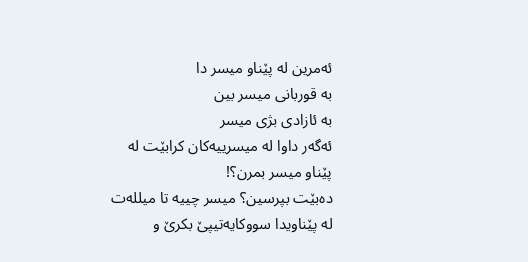ئەمرین لە پێناو میسر دا
بە قوربانی میسر بین
بە ئازادی بژی میسر
ئەگەر داوا لە میسرییەکان کرابێت لە پێناو میسر بمرن؟!
دەبێت بپرسین؟ میسر چییە تا میللەت لە پێناویدا سووکایەتیپێ بکرێ و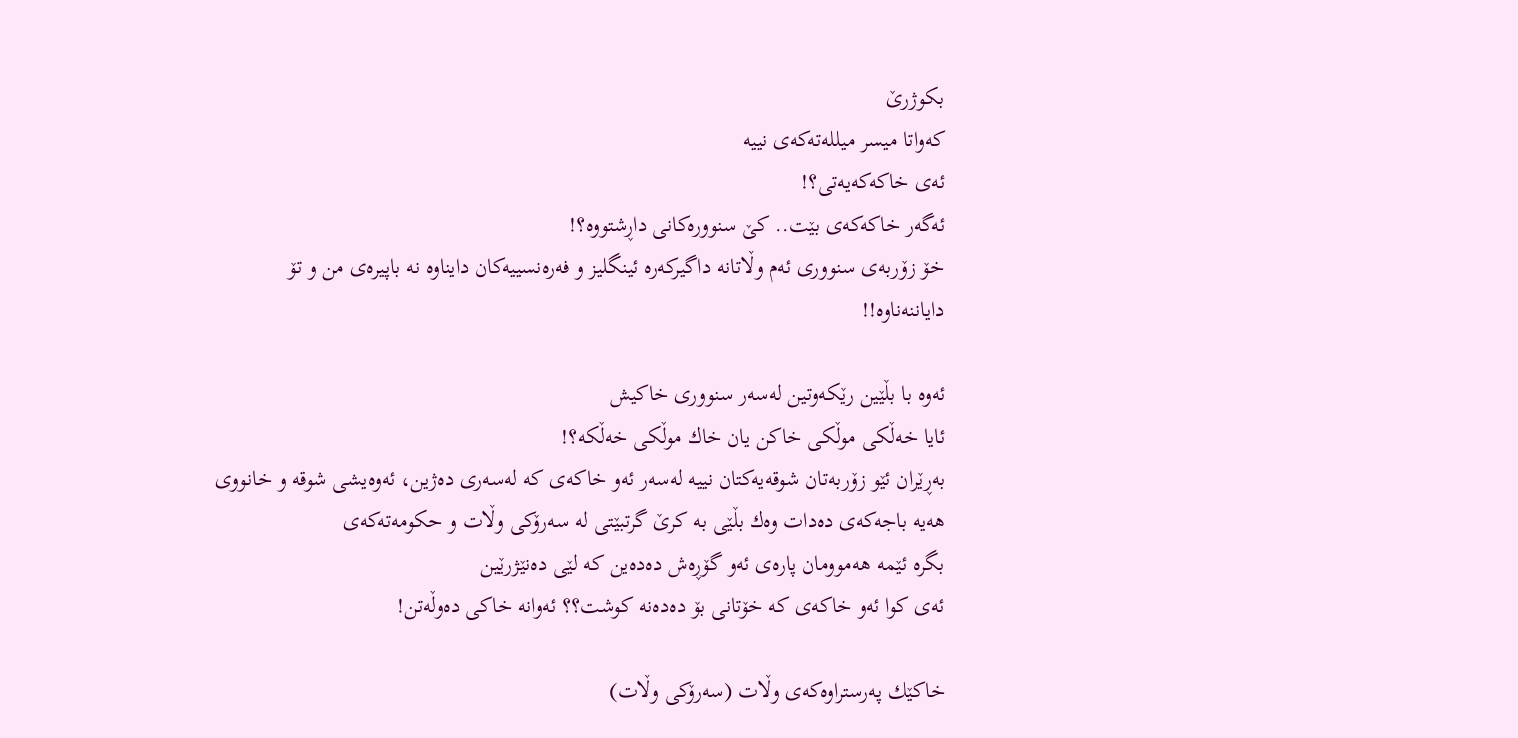بکوژرێ
کەواتا میسر میللەتەکەی نییە
ئەی خاکەکەیەتی؟!
ئەگەر خاکەکەی بێت.. کێ سنوورەکانی داڕشتووە؟!
خۆ زۆربەی سنووری ئەم وڵاتانە داگیرکەرە ئینگلیز و فەرەنسییەکان دایناوە نە باپیرەی من و تۆ دایاننەناوە!!

ئەوە با بڵێین رێکەوتین لەسەر سنووری خاکیش
ئایا خەڵکی موڵکی خاکن یان خاك موڵکی خەڵکە؟!
بەڕێران ئێو زۆربەتان شوقەیەکتان نییە لەسەر ئەو خاکەی کە لەسەری دەژین، ئەوەیشی شوقە و خانووی هەیە باجەکەی دەدات وەك بڵێی بە کرێ گرتبێتی لە سەرۆکی وڵات و حکومەتەکەی
بگرە ئێمە هەموومان پارەی ئەو گۆڕەش دەدەین کە لێی دەنێژرێین
ئەی کوا ئەو خاکەی کە خۆتانی بۆ دەدەنە کوشت؟؟ ئەوانە خاکی دەوڵەتن!

خاکێك پەرستراوەکەی وڵات (سەرۆکی وڵات)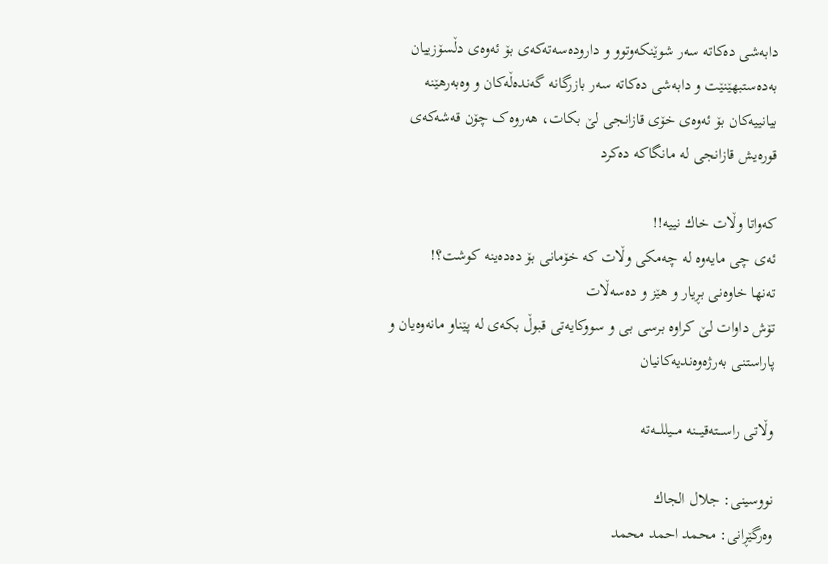دابەشی دەکاتە سەر شوێنکەوتوو و دارودەسەتەکەی بۆ ئەوەی دڵسۆزییان بەدەستبهێنێت و دابەشی دەکاتە سەر بازرگانە گەندەڵەکان و وەبەرهێنە بیانییەکان بۆ ئەوەی خۆی قازانجی لێ بکات، هەروەک چۆن قەشەکەی قورەیش قازانجی لە مانگاکە دەکرد

کەواتا وڵات خاك نییە!!
ئەی چی مایەوە لە چەمکی وڵات کە خۆمانی بۆ دەدەینە کوشت؟!
تەنها خاوەنی بڕیار و هێز و دەسەڵات
تۆش داوات لێ کراوە برسی بی و سووکایەتی قبوڵ بکەی لە پێناو مانەوەیان و پاراستنی بەرژەوەندیەکانیان

وڵاتی راســـتەقیـــنە مـــیللـــەتە

نووسینی: جلال الجاك
وەرگێڕانی: محمد احمد محمد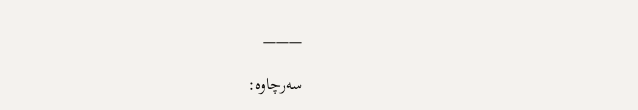———

سەرچاوە: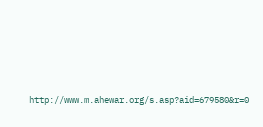http://www.m.ahewar.org/s.asp?aid=679580&r=0